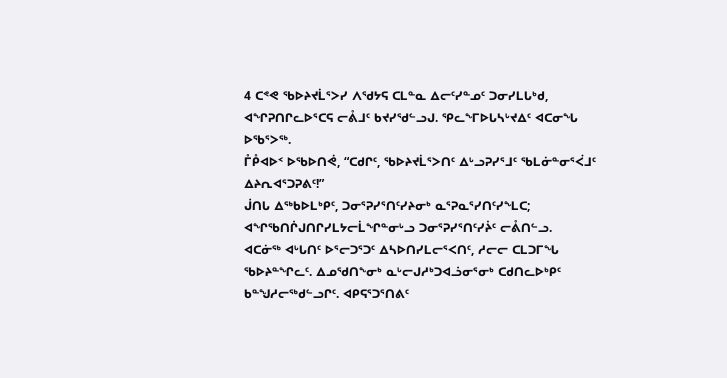4 ᑕᕝᕙ ᖃᐅᔨᔪᒫᕐᐳᓯ ᐱᖁᔭᕋ ᑕᒪᓐᓇ ᐃᓕᑦᓯᓐᓄᑦ ᑐᓂᓯᒪᒐᒃᑯ, ᐊᖏᕈᑎᒋᓚᐅᕐᑕᕋ ᓕᕔᒧᑦ ᑲᔪᓯᖁᓪᓗᒍ. ᕿᓚᖕᒥᐅᒐᓴᒡᔪᐃᑦ ᐊᑕᓂᖓ ᐅᖃᕐᐳᖅ.
ᒤᑬᐊᐅᑉ ᐅᖃᐅᑎᕚ, “ᑕᑯᒋᑦ, ᖃᐅᔨᔪᒫᕐᐳᑎᑦ ᐃᒡᓗᕈᓯᕐᒧᑦ ᖃᒪᓃᓐᓂᕐᐹᒧᑦ ᐃᔨᕆᐊᕐᑐᕈᕕᑦ!”
ᒎᑎᒐ ᐃᖅᑲᐅᒪᒃᑭᑦ, ᑐᓂᕐᕈᓯᕐᑎᑦᓯᔨᓂᒃ ᓇᕐᕈᓇᕐᓯᑎᑦᓯᖕᒪᑕ; ᐊᖏᖃᑎᒌᒍᑎᒋᓯᒪᔭᓕᒫᖏᓐᓂᒡᓗ ᑐᓂᕐᕈᓯᕐᑎᑦᓯᔩᑦ ᓕᕔᑎᓪᓗ.
ᐊᑕᓃᖅ ᐊᒡᒐᑎᑦ ᐅᕐᓕᑐᕐᑐᑦ ᐃᓴᐅᑎᓯᒪᓕᕐᐸᑎᑦ, ᓱᓕᓕ ᑕᒪᑐᒥᖓ ᖃᐅᔨᓐᖏᓚᑦ. ᐃᓄᖁᑎᖕᓂᒃ ᓇᒡᓕᒍᓱᒃᑐᐊᓘᓂᕐᓂᒃ ᑕᑯᑎᓚᐅᒃᑭᑦ ᑲᓐᖑᓱᓕᖅᑯᓪᓗᒋᑦ. ᐊᑭᕋᕐᑐᕐᑎᕕᑦ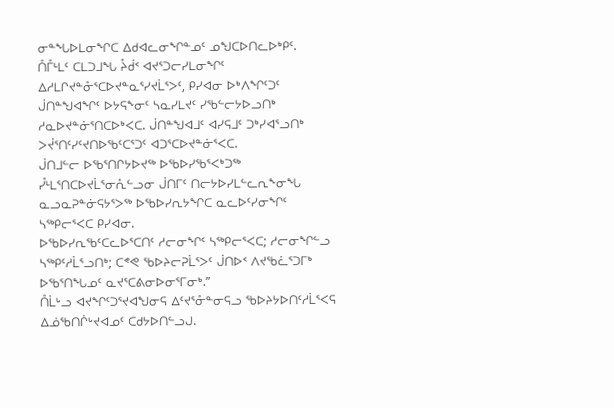ᓂᓐᖓᐅᒪᓂᖏᑕ ᐃᑯᐊᓚᓂᖏᓐᓄᑦ ᓄᖑᑕᐅᑎᓚᐅᒃᑭᑦ.
ᑍᒤᒻᒪᑦ ᑕᒪᑐᒧᖓ ᔧᑰᑉ ᐊᔪᕐᑐᓕᓯᒪᓂᖏᑦ ᐃᓱᒪᒋᔪᓐᓁᕐᑕᐅᔪᓐᓇᕐᓯᔪᒫᕐᐳᑦ, ᑭᓯᐊᓂ ᐅᒃᐱᖏᑦᑐᑦ ᒎᑎᓐᖑᐊᖏᑦ ᐅᔭᕋᖕᓂᑦ ᓴᓇᓯᒪᔪᑦ ᓯᖃᓪᓕᔭᐅᓗᑎᒃ ᓱᓇᐅᔪᓐᓃᕐᑎᑕᐅᒃᐸᑕ. ᒎᑎᓐᖑᐊᒧᑦ ᐊᓯᕋᒧᑦ ᑐᒃᓯᐊᕐᓗᑎᒃ ᐳᔫᕐᑎᑦᓯᑦᔪᑎᐅᖃᑦᑕᕐᑐᑦ ᐊᑐᕐᑕᐅᔪᓐᓃᕐᐸᑕ.
ᒎᑎᒧᓪᓕ ᐅᖃᕐᑎᒋᔭᐅᔪᖅ ᐅᖃᐅᓯᖃᕐᐸᒃᑐᖅ ᓮᒻᒪᕐᑎᑕᐅᔪᒫᕐᓂᕅᓪᓗᓂ ᒎᑎᒥᑦ ᑎᓕᔭᐅᓯᒪᓪᓚᕆᖕᓂᖓ ᓇᓗᓇᕈᓐᓃᕋᔭᕐᐳᖅ ᐅᖃᐅᓯᕆᔭᖏᑕ ᓇᓚᐅᑦᓯᓂᖏᑦ ᓴᖅᑭᓕᕐᐸᑕ ᑭᓯᐊᓂ.
ᐅᖃᐅᓯᕆᖃᑦᑕᓚᐅᕐᑕᑎᑦ ᓱᓕᓂᖏᑦ ᓴᖅᑭᓕᕐᐸᑕ; ᓱᓕᓂᖏᓪᓗ ᓴᖅᑭᑦᓱᒫᕐᓗᑎᒃ; ᑕᕝᕙ ᖃᐅᔨᓕᕈᒫᕐᐳᑦ ᒎᑎᐅᑉ ᐱᔪᖃᓛᕐᑐᒥᒃ ᐅᖃᕐᑎᖓᓄᑦ ᓇᔪᕐᑕᕕᓂᐅᓂᕐᒥᓂᒃ.”
ᑍᒫᒡᓗ ᐊᔪᖏᑦᑐᕐᔪᐊᖑᓂᕋ ᐃᑦᔪᕐᓁᓐᓂᕋᓗ ᖃᐅᔨᔭᐅᑎᑦᓱᒫᕐᐸᕋ ᐃᓅᖃᑎᒌᒡᔪᐊᓄᑦ ᑕᑯᔭᐅᑎᓪᓗᒍ.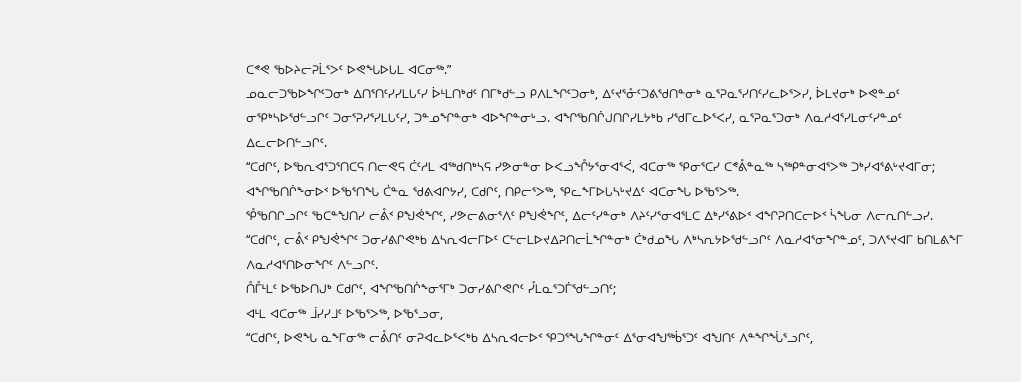ᑕᕝᕙ ᖃᐅᔨᓕᕈᒫᕐᐳᑦ ᐅᕙᖓᐅᒐᒪ ᐊᑕᓂᖅ.”
ᓄᓇᓕᑐᖃᐅᖏᑦᑐᓂᒃ ᐃᑎᕐᑎᑦᓯᓯᒪᒐᑦᓯ ᐆᒻᒪᑎᒃᑯᑦ ᑎᒥᒃᑯᓪᓗ ᑭᐱᒪᖏᑦᑐᓂᒃ, ᐃᑦᔪᕐᓁᑦᑐᕕᖁᑎᓐᓂᒃ ᓇᕐᕈᓇᕐᓯᑎᑦᓯᓚᐅᕐᐳᓯ, ᐆᒪᔪᓂᒃ ᐅᕙᓐᓄᑦ ᓂᕿᒃᓴᐅᖁᓪᓗᒋᑦ ᑐᓂᕐᕈᓯᕐᓯᒪᒐᑦᓯ, ᑐᓐᓄᖏᓐᓂᒃ ᐊᐅᖏᓐᓂᒡᓗ. ᐊᖏᖃᑎᒌᒍᑎᒋᓯᒪᔭᒃᑲ ᓯᖁᒥᓚᐅᕐᐸᓯ, ᓇᕐᕈᓇᕐᑐᓂᒃ ᐱᓇᓱᐊᕐᓯᒪᓂᑦᓯᓐᓄᑦ ᐃᓚᓕᐅᑎᓪᓗᒋᑦ.
“ᑕᑯᒋᑦ, ᐅᖃᕆᐊᕐᑐᕐᑎᑕᕋ ᑎᓕᕙᕋ ᑖᑦᓱᒪ ᐊᖅᑯᑎᒃᓴᕋ ᓯᕗᓂᓐᓂ ᐅᐸᓗᖎᔭᕐᓂᐊᕐᐹ, ᐊᑕᓂᖅ ᕿᓂᕐᑕᓯ ᑕᕝᕔᓐᓇᖅ ᓴᖅᑭᓐᓂᐊᕐᐳᖅ ᑐᒃᓯᐊᕐᕕᒡᔪᐊᒥᓂ; ᐊᖏᖃᑎᒌᖕᓂᐅᑉ ᐅᖃᕐᑎᖓ ᑖᓐᓇ ᖁᕕᐊᒋᔭᓯ, ᑕᑯᒋᑦ, ᑎᑭᓕᕐᐳᖅ, ᕿᓚᖕᒥᐅᒐᓴᒡᔪᐃᑦ ᐊᑕᓂᖓ ᐅᖃᕐᐳᖅ.
ᕾᖃᑎᒋᓗᒋᑦ ᖃᑕᓐᖑᑎᓯ ᓕᕔᑉ ᑭᖑᕚᖏᑦ, ᓯᕗᓕᕕᓂᕐᐱᑦ ᑭᖑᕚᖏᑦ, ᐃᓕᑦᓯᓐᓂᒃ ᐱᔨᑦᓯᕐᓂᐊᕐᒪᑕ ᐃᒃᓯᕐᕕᐅᑉ ᐊᖏᕈᑎᑕᓕᐅᑉ ᓵᖓᓂ ᐱᓕᕆᑎᓪᓗᓯ.
“ᑕᑯᒋᑦ, ᓕᕔᑉ ᑭᖑᕚᖏᑦ ᑐᓂᓯᕕᒋᕙᒃᑲ ᐃᓴᕆᐊᓕᒥᐅᑦ ᑕᓪᓕᒪᐅᔪᐃᕈᑎᓕᒫᖏᓐᓂᒃ ᑖᒃᑯᓄᖓ ᐱᒃᓴᕆᔭᐅᖁᓪᓗᒋᑦ ᐱᓇᓱᐊᕐᓂᖏᓐᓄᑦ, ᑐᐱᕐᔪᐊᒥ ᑲᑎᒪᕕᖕᒥ ᐱᓇᓱᐊᕐᑎᐅᓂᖏᑦ ᐱᓪᓗᒋᑦ.
ᑍᒤᒻᒪᑦ ᐅᖃᐅᑎᒍᒃ ᑕᑯᒋᑦ, ᐊᖏᖃᑎᒌᖕᓂᕐᒥᒃ ᑐᓂᓯᕕᒋᕙᒋᑦ ᓮᒪᓇᕐᑐᒦᖁᓪᓗᑎᑦ;
ᐊᒻᒪ ᐊᑕᓂᖅ ᒨᓯᓯᒧᑦ ᐅᖃᕐᐳᖅ, ᐅᖃᕐᓗᓂ,
“ᑕᑯᒋᑦ, ᐅᕙᖓ ᓇᖕᒥᓂᖅ ᓕᕔᑎᑦ ᓂᕈᐊᓚᐅᕐᐸᒃᑲ ᐃᓴᕆᐊᓕᐅᑉ ᕿᑐᕐᖓᖏᓐᓂᑦ ᐃᕐᓂᐊᖑᖅᑳᕐᑐᑦ ᐊᖑᑎᑦ ᐱᓐᖏᖔᕐᓗᒋᑦ,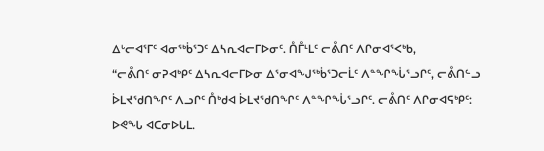ᐃᒡᓕᐊᕐᒥᑦ ᐊᓂᖅᑳᕐᑐᑦ ᐃᓴᕆᐊᓕᒥᐅᓂᑦ. ᑍᒤᒻᒪᑦ ᓕᕔᑎᑦ ᐱᒋᓂᐊᕐᐸᒃᑲ,
“ᓕᕔᑎᑦ ᓂᕈᐊᒃᑭᑦ ᐃᓴᕆᐊᓕᒥᐅᓂ ᐃᕐᓂᐊᖑᖅᑳᕐᑐᓕᒫᑦ ᐱᓐᖏᖔᕐᓗᒋᑦ, ᓕᕔᑎᓪᓗ ᐆᒪᔪᖁᑎᖏᑦ ᐱᓗᒋᑦ ᑍᒃᑯᐊ ᐆᒪᔪᖁᑎᖏᑦ ᐱᓐᖏᖔᕐᓗᒋᑦ. ᓕᕔᑎᑦ ᐱᒋᓂᐊᕋᒃᑭᑦ: ᐅᕙᖓ ᐊᑕᓂᐅᒐᒪ.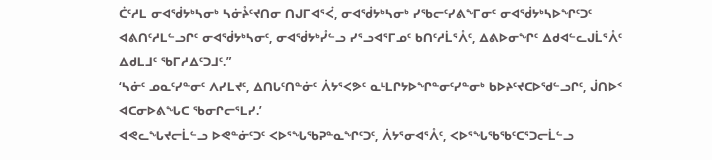ᑖᑦᓱᒪ ᓂᐊᖂᔭᒃᓴᓂᒃ ᓴᓃᔧᑦᔪᑎᓂ ᑎᒍᒥᐊᕐᐹ, ᓂᐊᖂᔭᒃᓴᓂᒃ ᓯᖃᓕᑦᓯᕕᖕᒥᓂᑦ ᓂᐊᖂᔭᒃᓴᐅᖏᑦᑐᑦ ᐊᕕᑎᑦᓱᒪᓪᓗᒋᑦ ᓂᐊᖂᔭᒃᓴᓂᑦ, ᓂᐊᖂᔭᒃᓮᓪᓗ ᓯᕐᓗᐊᕐᒥᓄᑦ ᑲᑎᑦᓱᒫᕐᐰᑦ, ᐃᕕᐅᓂᖏᑦ ᐃᑯᐊᓪᓚᒍᒫᕐᐰᑦ ᐃᑯᒪᒧᑦ ᖃᒥᓱᐃᑦᑐᒧᑦ.”
‘ᓴᓃᑦ ᓄᓇᑦᓯᓐᓂᑦ ᐱᓯᒪᔪᑦ, ᐃᑎᒐᑦᑎᓐᓃᑦ ᐲᔭᕐᐸᕗᑦ ᓇᒻᒪᒋᔭᐅᖏᓐᓂᑦᓯᓐᓂᒃ ᑲᐅᔨᑦᔪᑕᐅᖁᓪᓗᒋᑦ, ᒎᑎᐅᑉ ᐊᑕᓂᐅᕕᖓᑕ ᖃᓂᒋᓕᕐᒪᓯ.’
ᐊᕙᓚᖓᔪᓕᒫᓪᓗ ᐅᕙᓐᓃᑦᑐᑦ ᐸᐅᕐᖓᖃᕈᓐᓇᖏᑦᑐᑦ, ᐲᔭᕐᓂᐊᕐᐰᑦ, ᐸᐅᕐᖓᖃᖃᑦᑕᕐᑐᓕᒫᓪᓗ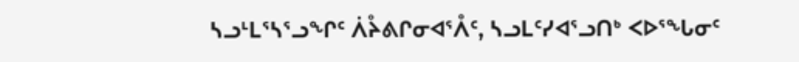ᓴᓗᒻᒪᕐᓴᕐᓗᖏᑦ ᐲᔧᕕᒋᓂᐊᕐᐰᑦ, ᓴᓗᒪᑦᓯᐊᕐᓗᑎᒃ ᐸᐅᕐᖓᓂᑦ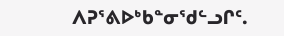ᐱᕈᕐᕕᐅᒃᑲᓐᓂᖁᓪᓗᒋᑦ.